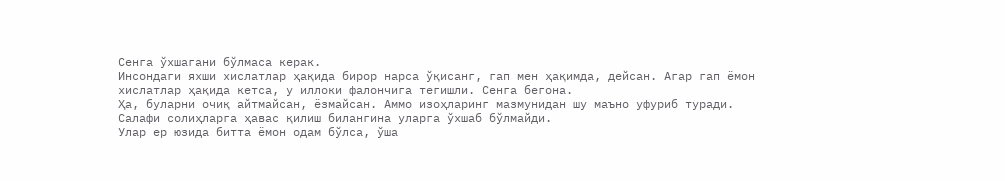Сенга ўхшагани бўлмаса керак.
Инсондаги яхши хислатлар ҳақида бирор нарса ўқисанг, гап мен ҳақимда, дейсан. Агар гап ёмон хислатлар ҳақида кетса, у иллоки фалончига тегишли. Сенга бегона.
Ҳа, буларни очиқ айтмайсан, ёзмайсан. Аммо изоҳларинг мазмунидан шу маъно уфуриб туради.
Салафи солиҳларга ҳавас қилиш билангина уларга ўхшаб бўлмайди.
Улар ер юзида битта ёмон одам бўлса, ўша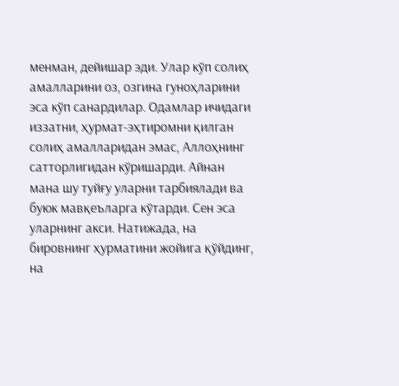менман, дейишар эди. Улар кўп солиҳ амалларини оз, озгина гуноҳларини эса кўп санардилар. Одамлар ичидаги иззатни, ҳурмат-эҳтиромни қилган солиҳ амалларидан эмас, Аллоҳнинг сатторлигидан кўришарди. Айнан мана шу туйғу уларни тарбиялади ва буюк мавқеъларга кўтарди. Сен эса уларнинг акси. Натижада, на бировнинг ҳурматини жойига қўйдинг, на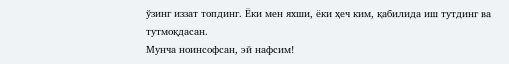ўзинг иззат топдинг. Ёки мен яхши, ёки ҳеч ким, қабилида иш тутдинг ва тутмоқдасан.
Мунча ноинсофсан, эй нафсим!